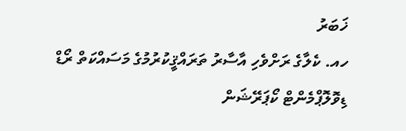ޚަބަރު
ހއ. ކެލާގެ ރަށްވެހި އާސާރު ތަރައްޤީކުރުމުގެ މަސައްކަތް ރޯޑް ޑިވޮލޮޕްމެންޓް ކޯޕަރޭޝަން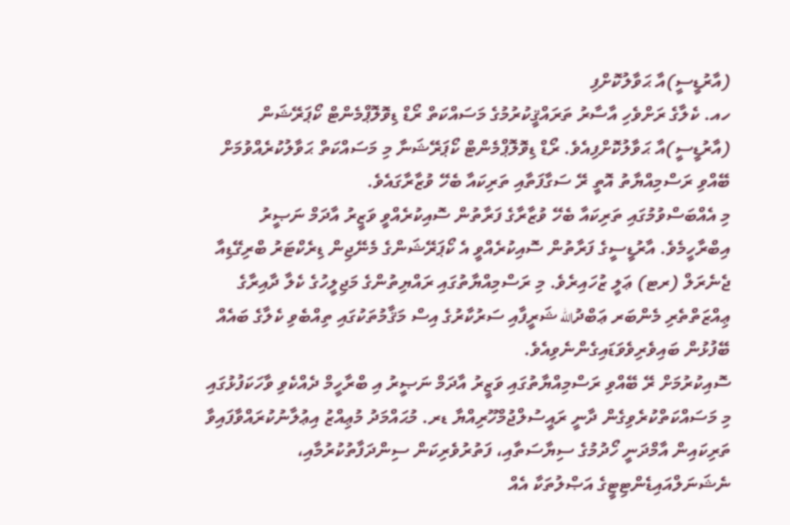(އާރުޑީސީ)އާ ޙަވާލުކޮށްފި
ހއ. ކެލާގެ ރަށްވެހި އާސާރު ތަރައްޤީކުރުމުގެ މަސައްކަތް ރޯޑް ޑިވޮލޮޕްމެންޓް ކޯޕަރޭޝަން (އާރުޑީސީ)އާ ޙަވާލުކޮށްފިއެވެ. ރޯޑް ޑިވޮލޮޕްމެންޓް ކޯޕަރޭޝަނާ މި މަސައްކަތް ޙަވާލުކުރެއްވުމަށް ބޭއްވި ރަސްމިއްޔާތު އޮތީ ރޭ ސަގާފަތާއި ތަރިކައާ ބެހޭ ވުޒާރާގައެވެ.
މި އެއްބަސްވުމުގައި ތަރިކައާ ބެހޭ ވުޒާރާގެ ފަރާތުން ސޮއިކުރެއްވީ ވަޒީރު އާދަމް ނަޞީރު އިބްރާހީމެވެ. އާރުޑީސީގެ ފަރާތުން ސޮއިކުރެއްވީ އެ ކޯޕަރޭޝަންގެ މެނޭޖިން ޑިރެކްޓަރު ބްރިގޭޑިއާ ޖެނެރަލް (ރޓ) ޢަލީ ޒުހައިރެވެ. މި ރަސްމިއްޔާތުގައި ރައްޔިތުންގެ މަޖިލީހުގެ ކެލާ ދާއިރާގެ ޢިއްޒަތްތެރި މެންބަރ ޢަބްދުالله ޝަރީފާއި ސަރުކާރުގެ އިސް މަޤާމުތަކުގައި ތިއްބެވި ކެލާގެ ބައެއް ބޭފުޅުން ބައިވެރިވެވަޑައިގެންނެވިއެވެ.
ސޮއިކުރުމަށް ރޭ ބޭއްވި ރަސްމިއްޔާތުގައި ވަޒީރު އާދަމް ނަޞީރު އި ބްރާހީމް ދެއްކެވި ވާހަކަފުޅުގައި މި މަސައްކަތްކުރެވިގެން ދާނީ ރައީސުލްޖުމްހޫރިއްޔާ ޑރ. މުޙައްމަދު މުޢިއްޒު އިޢުލާނުކުރައްވާފައިވާ ތަރިކައިން އާމްދަނީ ހޯދުމުގެ ސިޔާސަތާއި، ފަތުރުވެރިކަން ސިންދަފާތުކުރުމާއި، ނެޝަނަލްއައިޑެންޓިޓީގެ އަޞްލުތަކާ އެއް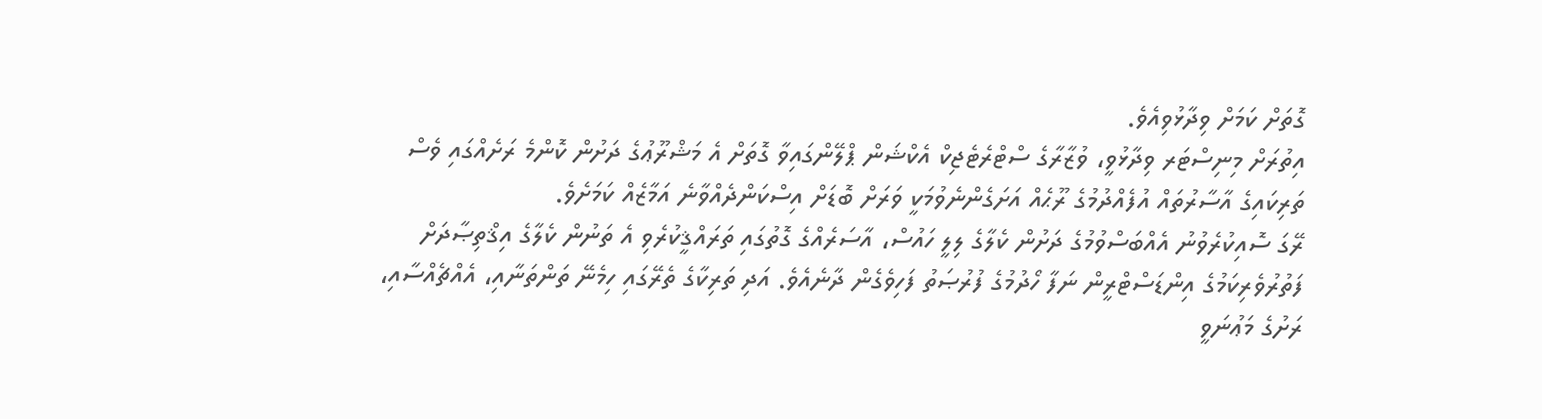ގޮތަށް ކަމަށް ވިދާޅުވިއެވެ.
އިތުރަށް މިނިސްޓަރ ވިދާޅުވީ، ވުޒާރާގެ ސްޓްރެޓެޖިކް އެކްޝަން ޕްލޭންގައިވާ ގޮތަށް އެ މަޝްރޫޢުގެ ދަށުން ކޮންމެ ރަށެއްގައި ވެސް ތަރިކައިގެ އާސާރުތައް އުފެއްދުމުގެ ރޫޙެއް އަށަގެންނެވުމަކީ ވަރަށް ބޮޑަށް އިސްކަންދެއްވާނެ އަމާޒެއް ކަމަށެވެ.
ރޭގަ ސޮއިކުރެވުނު އެއްބަސްވުމުގެ ދަށުން ކެލާގެ ލިލީ ހައުސް، އާސަރެއްގެ ގޮތުގައި ތަރައްޤީކުރެވި އެ ތަނުން ކެލާގެ އިޤްތިޞާދަށް ފަތުރުވެރިކަމުގެ އިންޑަސްޓްރީން ނަފާ ހޯދުމުގެ ފުރުޞަތު ފަހިވެގެން ދާނެއެވެ. އަދި ތަރިކާގެ ތެރޭގައި ހިމެނޭ ތަންތަނާއި، އެއްޗެއްސާއި، ރަށުގެ މަޢުނަވީ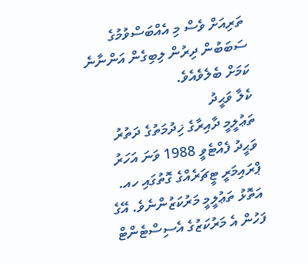ތަރިއަށް ވެސް މި އެއްބަސްވުމުގެ ސަބަބުން ދިރުން ލިބިގެން އަންނާނެ ކަމަށް ބެލެވެއެވެ.
ކެލާ ވަޙީދު
ތަޢުލީމީ ދާއިރާގެ ޚިދުމަތުގެ ދަތުރު ވަޙީދު ފެއްޓެވީ 1988 ވަނަ އަހަރު ޕްރައިމަރީ ޓީޗަރެއްގެ ގޮތުގައި ހއ. އަތޮޅު ތަޢުލީމީ މަރުކަޒުންނެވެ. އޭގެ ފަހުން އެ މަރުކަޒުގެ އެސިސްޓެންޓް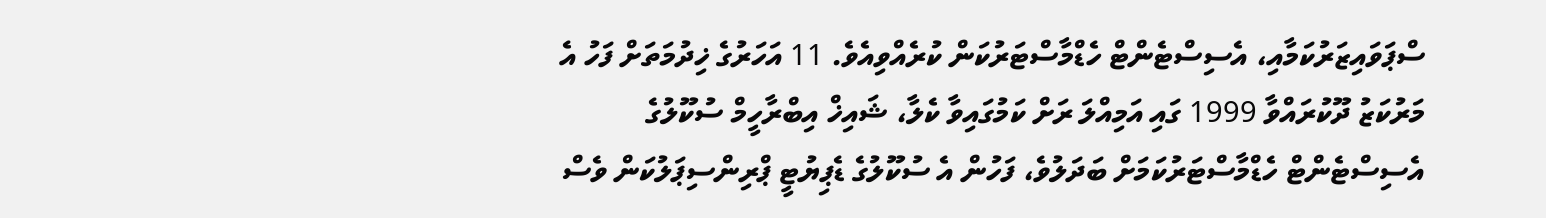ސްޕަވައިޒަރުކަމާއި، އެސިސްޓެންޓް ހެޑްމާސްޓަރުކަން ކުރެއްވިއެވެ. 11 އަހަރުގެ ޚިދުމަތަށް ފަހު އެ މަރުކަޒު ދޫކުރައްވާ 1999 ގައި އަމިއްލަ ރަށް ކަމުގައިވާ ކެލާ، ޝައިޚް އިބްރާހީމް ސުކޫލުގެ އެސިސްޓެންޓް ހެޑްމާސްޓަރުކަމަށް ބަދަލުވެ، ފަހުން އެ ސުކޫލުގެ ޑެޕިޔުޓީ ޕްރިންސިޕަލުކަން ވެސް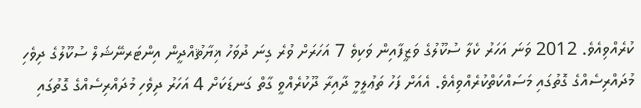ކުރެއްވިއެވެ. 2012 ވަނަ އަހަރު ކެލާ ސުކޫލުގެ ވަޒީފާއިން ވަކިވެ 7 އަހަރަށް ވުރެ ގިނަ ދުވަހު ޣިޔާޘުއްދީން އިންޓަރނޭޝަލް ސުކޫލުގެ ދިވެހި މުދައްރިސެއްގެ ގޮތުގައި މަސައްކަތްކުރެއްވިއެވެ. އެއަށް ފަހު ތަޢުލީމީ ދާއިރާ ދޫކުރެއްވީ ގާތް ގަނޑަކަށް 4 އަހަރު ދިވެހި މުދައްރިސެއްގެ ގޮތުގައި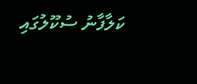ކަލާފާނު ސުކޫލުގައި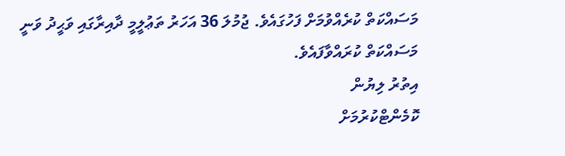މަސައްކަތް ކުރެއްވުމަށް ފަހުގައެވެ. ޖުމުލަ 36 އަހަރު ތަޢުލީމީ ދާއިރާގައި ވަޙީދު ވަނީ މަސައްކަތް ކުރައްވާފައެވެ.
އިތުރު ލިޔުން
ކޮމެންޓްކުރުމަށް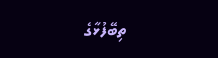ތިބޭފުޅާގެ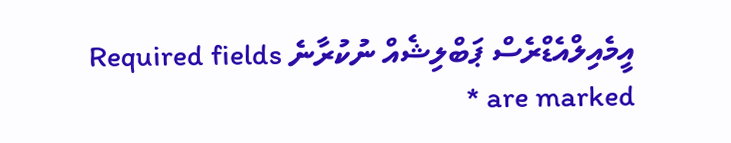އީމެއިލްއެޑްރެސް ޕަބްލިޝެއް ނުކުރާނެ Required fields are marked *